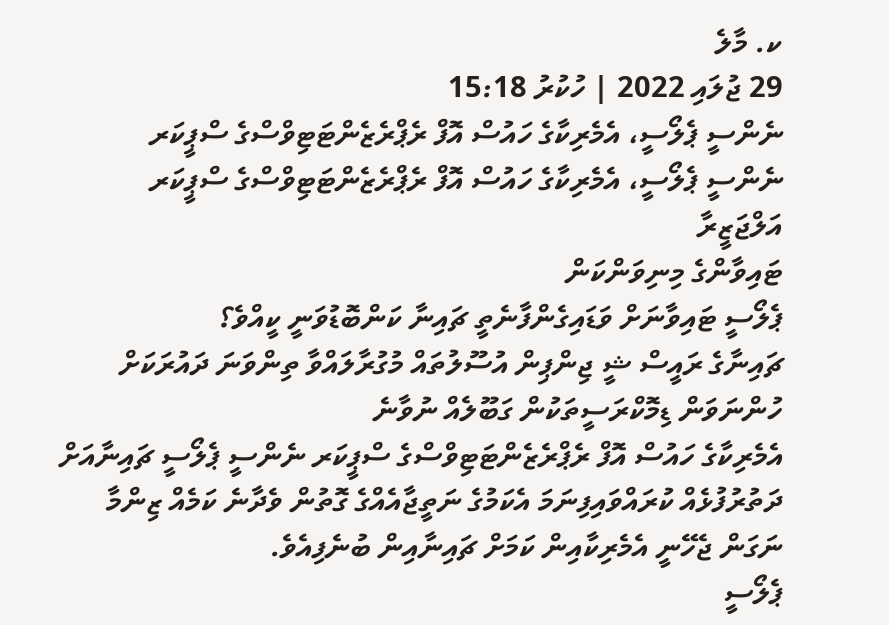ކ. މާލެ
29 ޖުލައި 2022 | ހުކުރު 15:18
ނެންސީ ޕެލޯސީ، އެމެރިކާގެ ހައުސް އޮފް ރެޕްރެޒެންޓަޓިވްސްގެ ސްޕީކަރ
ނެންސީ ޕެލޯސީ، އެމެރިކާގެ ހައުސް އޮފް ރެޕްރެޒެންޓަޓިވްސްގެ ސްޕީކަރ
އަލްޖަޒީރާ
ޓައިވާންގެ މިނިވަންކަން
ޕެލޯސީ ޓައިވާނަށް ވަޑައިގެންފާނެތީ ޗައިނާ ކަންބޮޑުވަނީ ކީއްވެ؟
ޗައިނާގެ ރައީސް ޝީ ޖިންޕިން އުސޫލުތައް މުގުރާލައްވާ ތިންވަނަ ދައުރަކަށް ހުންނަވަން ޑިމޮކްރަސީތަކުން ގަބޫލެއް ނުވާނެ
އެމެރިކާގެ ހައުސް އޮފް ރެޕްރެޒެންޓަޓިވްސްގެ ސްޕީކަރ ނެންސީ ޕެލޯސީ ޗައިނާއަށް ދަތުރުފުޅެއް ކުރައްވައިފިނަމަ އެކަމުގެ ނަތީޖާއެއްގެ ގޮތުން ވެދާނެ ކަމެއް ޒިންމާ ނަގަން ޖެހޭނީ އެމެރިކާއިން ކަމަށް ޗައިނާއިން ބުނެފިއެވެ.
ޕެލޯސީ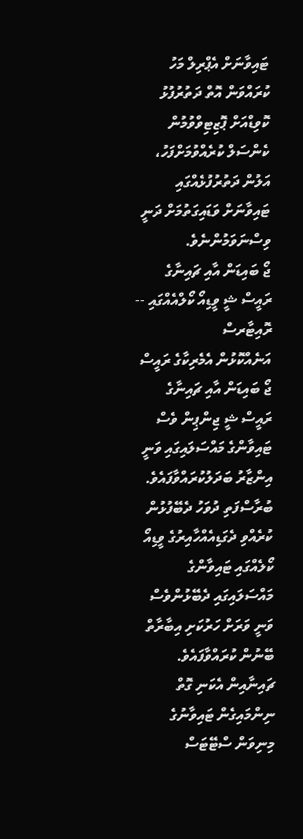ޓައިވާނަށް އެޕްރިލް މަހު ކުރައްވަން އޮތް ދަތުރުފުޅު ކޮވިޑްއަށް ޕޮޒިޓިވްވުމުން ކެންސަލް ކުރެއްވުމަށްފަހު، އަލުން ދަތުރުފުޅެއްގައި ޓައިވާނަށް ވަޑައިގަތުމަށް ދަނީ ވިސްނަވަމުންނެވެ.
ޖޯ ބައިޑަން އާއި ޗައިނާގެ ރައީސް ޝީ ވީޑިއޯ ކޯލްއެއްގައި -- ރޮއިޓާރސް
އަނެއްކޮޅުން އެމެރިކާގެ ރައީސް ޖޯ ބައިޑަން އާއި ޗައިނާގެ ރައީސް ޝީ ޖިންޕިން ވެސް ޓައިވާންގެ މައްސަލައިގައި ވަނީ އިންޒާރު ބަދަލުކުރައްވާފައެވެ. ބުރާސްފަތި ދުވަހު ދެބޭފުޅުން ކުރެއްވި ދެގަޑިއެއްހާއިރުގެ ވީޑިއޯ ކޯލެއްގައި ޓައިވާންގެ މައްސަލައިގައި ދެބޭޅުންވެސް ވަނީ ވަރަށް ހަރުކަށި އިބާރާތް ބޭނުން ކުރައްވާފައެވެ. ޗައިނާއިން އެކަނި ގޮތް ނިންމައިގެން ޓައިވާނުގެ މިނިވަން ސްޓޭޓަސް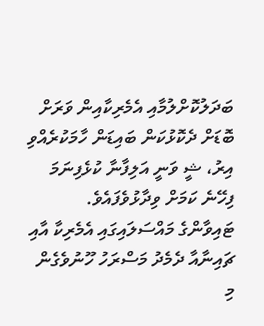ބަދަލުކޮށްލުމާއި އެމެރިކާއިން ވަރަށް ބޮޑަށް ދެކޮޅުކަން ބައިޑަން ހާމަކުރެއްވި އިރު، ޝީ ވަނީ އަލިފާނާ ކުޅެފިނަމަ ފިހޭނެ ކަމަށް ވިދާޅުވެފައެވެ.
ޓައިވާންގެ މައްސަލައިގައި އެމެރިކާ އާއި ޗައިނާއާ ދެމެދު މަސްރަހު ހޫނުވެގެން މި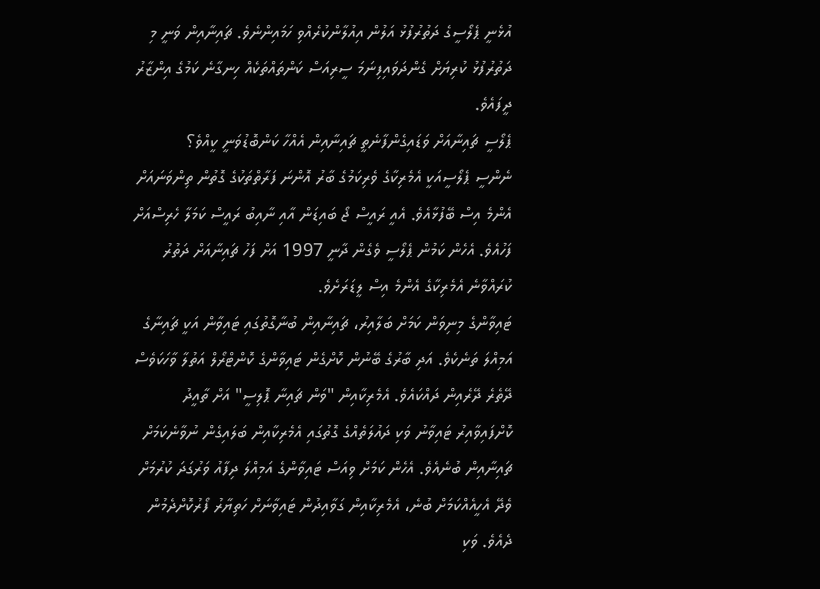އުޅެނީ ޕެލޯސީގެ ދަތުރުފުޅު އަލުން އިއުލާންކުރެއްވި ހަމައިންނެވެ. ޗައިނާއިން ވަނީ މި ދަތުރުފުޅު ކުރިޔަށް ގެންދަވައިފިނަމަ ސީރިއަސް ކަންތައްތަކެއް ހިނގާނެ ކަމުގެ އިންޒާރު ދީފައެވެ.
ޕެލޯސީ ޗައިނާއަށް ވަޑައިގެންފާނެތީ ޗައިނާއިން އެއްހާ ކަންބޮޑުވަނީ ކީއްވެ؟
ނެންސީ ޕެލޯސީއަކީ އެމެރިކާގެ ވެރިކަމުގެ ބާރު އޮންނަ ފަރާތްތަކުގެ ގޮތުން ތިންވަނައަށް އެންމެ އިސް ބޭފުޅާއެވެ. އެއީ ރައީސް ޖޯ ބައިޑަން އާއި ނާއިބު ރައީސް ކަމަލާ ހެރިސްއަށް ފަހުއެވެ. އެހެން ކަމުން ޕެލޯސީ ވެގެން ދާނީ 1997 އަށް ފަހު ޗައިނާއަށް ދަތުރު ކުރައްވާނެ އެމެރިކާގެ އެންމެ އިސް ލީޑަރަށެވެ.
ޓައިވާންގެ މިނިވަން ކަމަށް ބަލާއިރު، ޗައިނާއިން ބުނާގޮތުގައި ޓައިވާން އަކީ ޗައިނާގެ އަމިއްލަ ތަނެކެވެ. އަދި ބާރުގެ ބޭނުން ކޮށްގެން ޓައިވާންގެ ކޮންޓްރޯލް އަތުލާ ވާހަކަވެސް ދޭތެރެ ދޭރެއިން ދައްކައެވެ. އެމެރިކާއިން "ވަން ޗައިނާ ޕޮލިސީ" އަށް ތާއީދު ކޮށްފައިވާއިރު ޓައިވާނު ވަކި ދައުލަތެއްގެ ގޮތުގައި އެމެރިކާއިން ބަލައިގެން ނުވާނެކަމަށް ޗައިނާއިން ބުނެއެވެ. އެހެން ކަމަށް ވިއަސް ޓައިވާންގެ އަމިއްލަ ދިފާއު ވަރުގަދަ ކުރުމަށް ވެދޭ އެހީއެއްކަމަށް ބުނެ، އެމެރިކާއިން ގަވާއިދުން ޓައިވާނަށް ހަތިޔާރު ފޯރުކޮށްދެމުން ދެއެވެ. ވަކި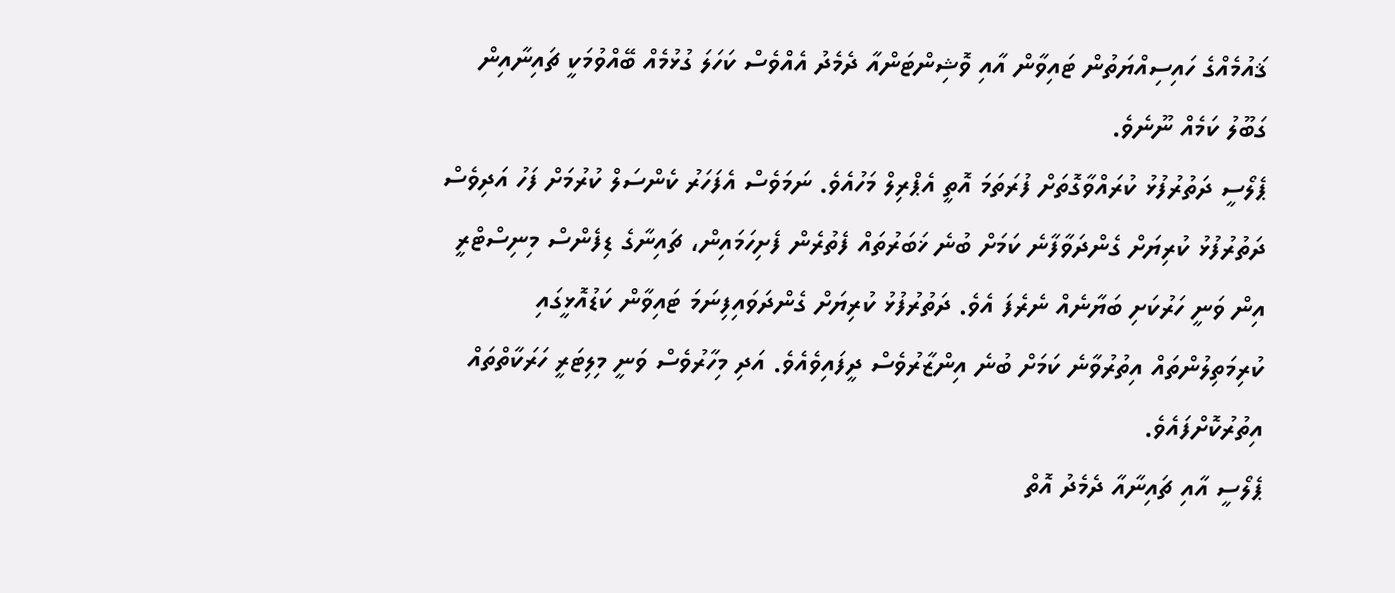ޤައުމެއްގެ ހައިސިއްޔަތުން ޓައިވާން އާއި ވޮޝިންޓަންއާ ދެމެދު އެއްވެސް ކަހަލަ ގުޅުމެއް ބޭއްވުމަކީ ޗައިނާއިން ގަބޫލު ކަމެއް ނޫނެވެ.
ޕެލޯސީ ދަތުރުފުޅު ކުރައްވާގޮތަށް ފުރަތަމަ އޮތީ އެޕްރިލް މަހުއެވެ. ނަމަވެސް އެފަހަރު ކެންސަލް ކުރުމަށް ފަހު އަދިވެސް ދަތުރުފުޅު ކުރިޔަށް ގެންދަވާފާނެ ކަމަށް ބުނެ ޚަބަރުތައް ފެތުރެން ފެށިހަމައިން، ޗައިނާގެ ޑިފެންސް މިނިސްޓްރީ އިން ވަނީ ހަރުކަށި ބަޔާނެއް ނެރެފަ އެވެ. ދަތުރުފުޅު ކުރިޔަށް ގެންދަވައިފިނަމަ ޓައިވާން ކަޑުއޮޅީގައި ކުރިމަތިލުންތައް އިތުރުވާނެ ކަމަށް ބުނެ އިންޒާރުވެސް ދީފައިވެއެވެ. އަދި މިހާރުވެސް ވަނީ މިލިޓަރީ ހަރަކާތްތައް އިތުރުކޮށްފައެވެ.
ޕެލޯސީ އާއި ޗައިނާއާ ދެމެދު އޮތް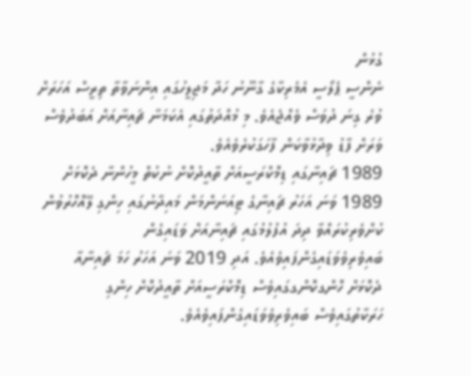ގުޅުން
ނެންސީ ޕެލޯސީ އެމެރިކާގެ ގާނޫނު ހަދާ މަޖިލީހުގައި އިންނަވާތާ ތިރީސް އަހަރަށް ވުރެ ގިނަ ދުވަސް ވެއްޖެއެވެ. މި މުއްދަތުގައި އެކަމަނާ ޗައިނާއަށް އަބަދުވެސް ވަރަށް ފާޑު ވިދާޅުވާކަން ފާހަގަކުރެވެއެވެ.
1989 ޗައިނާގައި ޑިމޮކްރަސީއަށް ތާއީދުކޮށް ނުކުތް މީހުންނާ ދެކޮޅަށް 1989 ވަނަ އަހަރު ޗައިނާގެ ޓިއަނަންމަން މައިދާނުގައި ހިންގި ލޭއޮހޮރުވުން ކުށްވެރިކުރައްވާ ދިދަ އުފުލުމުގައި ޗައިނާއަށް ވަޑައިގެން ބައިވެރިވެވަޑައިގެންފައިވެއެވެ. އަދި 2019 ވަނަ އަހަރު ހަމަ ޗައިނާއާ ދެކޮޅަށް ހޮންގކޮންގގައިވެސް ޑިމޮކްރަސީއަށް ތާއީދުކޮށް ހިންގި ހަރަކާތުގައިވެސް ބައިވެރިވެވަޑައިގެންފައިވެއެވެ.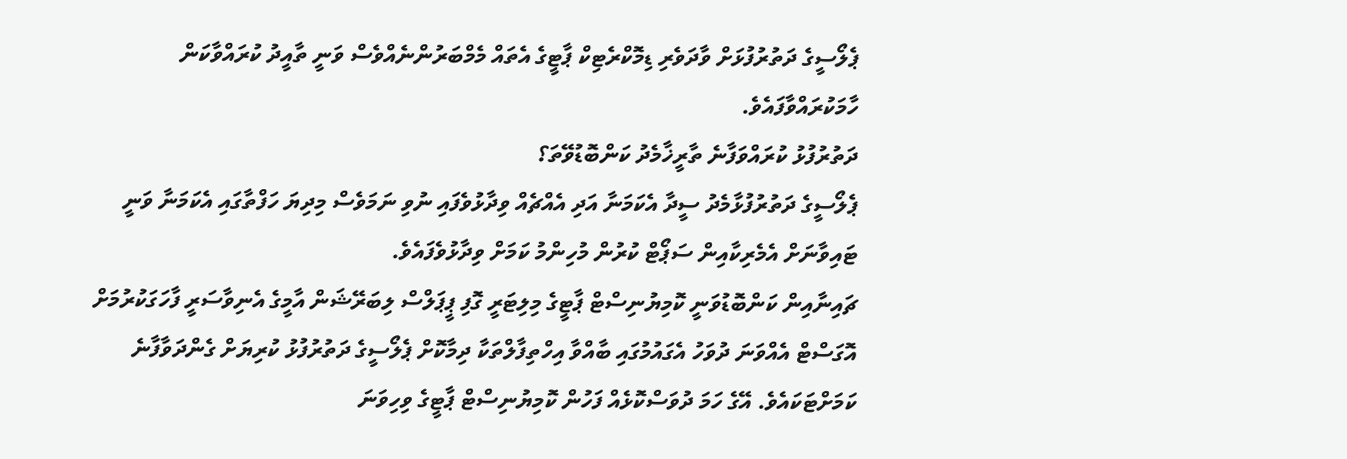ޕެލޯސީގެ ދަތުރުފުޅަށް ވާދަވެރި ޑިމޮކްރެޓިކް ޕާޓީގެ އެތައް މެމްބަރުންނެއްވެސް ވަނީ ތާއީދު ކުރައްވާކަން ހާމަކުރައްވާފައެވެ.
ދަތުރުފުޅު ކުރައްވަފާނެ ތާރީޚާމެދު ކަންބޮޑުވޭތަ؟
ޕެލޯސީގެ ދަތުރުފުޅާމެދު ސީދާ އެކަމަނާ އަދި އެއްޗެއް ވިދާޅުވެފައި ނުވި ނަމަވެސް މިދިޔަ ހަފްތާގައި އެކަމަނާ ވަނީ ޓައިވާނަށް އެމެރިކާއިން ސަޕޯޓް ކުރުން މުހިންމު ކަމަށް ވިދާޅުވެފައެވެ.
ޗައިނާއިން ކަންބޮޑުވަނީ ކޮމިޔުނިސްޓް ޕާޓީގެ މިލިޓަރީ ގޮފި ޕީޕަލްސް ލިބަރޭޝަން އާމީގެ އެނިވާސަރީ ފާހަގަކުރުމަށް އޮގަސްޓް އެއްވަނަ ދުވަހު އެގައުމުގައި ބާއްވާ އިހްތިފާލްތަކާ ދިމާކޮށް ޕެލޯސީގެ ދަތުރުފުޅު ކުރިޔަށް ގެންދަވާފާނެ ކަމަށްޓަކައެވެ. އޭގެ ހަމަ ދުވަސްކޮޅެއް ފަހުން ކޮމިޔުނިސްޓް ޕާޓީގެ ވިހިވަނަ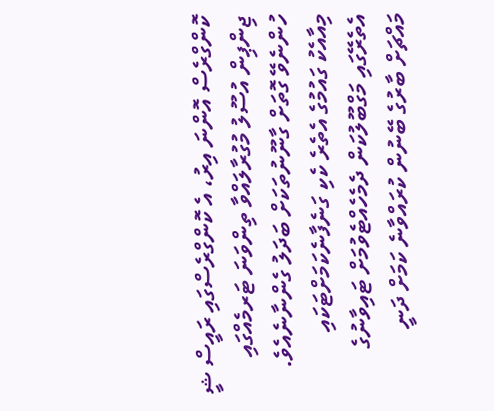ކޮންގްރެސް އޮންނަ އިރު، އެ ކޮންގްރެސްގައި ރައީސް ޝީ ޖިންޕިން އުސޫލު މުގުރާލައްވާ ތިންވަނަ ޓަރމެއްގައި ހުންނެވޭ ގޮތަށް ގާނޫނުތަކަށް ބަދަލު ގެންނާނެއެވެ. މިއާއެކު ގައުމުގެ އެތެރެ ކެކި ގަނެފާނެކަމަށްޓަކައި އެތެރޭގައި މަގްބޫލުކަން ދެމެހެއްޓެވުމަށް ޓައިވާނުގެ މައްޗަށް ބާރުގެ ބޭނުން ކުރައްވާނެ ކަމަށް ދަނީ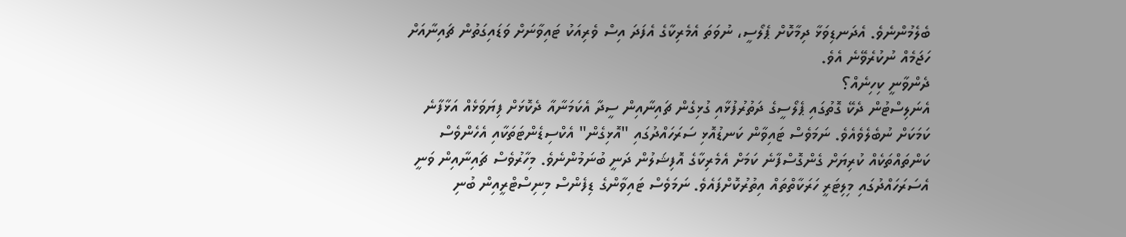ބެލެމުންނެވެ. އެދަނޑިވަޅާ ދިމާކޮށް ޕެލޯސީ، ނުވަތަ އެމެރިކާގެ އެފަދަ އިސް ވެރިއަކު ޓައިވާނަށް ވަޑައިގަތުން ޗައިނާއަށް ހަޖަމެއް ނުކުރެވޭނެ އެވެ.
ދެންވާނީ ކިހިނެއް؟
އެނަލިސްޓުން ދެކޭ ގޮތުގައި ޕެލޯސީގެ ދަތުރުފުޅާއި ގުޅިގެން ޗައިނާއިން ސީދާ އެކަމަނާއާ ދެކޮޅަށް ފިޔަވަޅެއް އަޅާފާނެ ކަމަކަށް ނުބެލެވެއެވެ. ނަމަވެސް ޓައިވާން ކަނޑުއޮޅި ސަރަހައްދުގައި "އޮޅިގެން" އެކްސިޑެންޓަތަކާއި އެހެންވެސް ކަންތައްތަކެއް ކުރިޔަށް ގެންގޮސްފާނެ ކަމަށް އެމެރިކާގެ އޮފިޝަލުން ދަނީ ބުނަމުންނެވެ. މިހާރުވެސް ޗައިނާއިން ވަނީ އެސަރަހައްދުގައި މިލިޓަރީ ހަރަކާތްތައް އިތުރުކޮށްފައެވެ. ނަމަވެސް ޓައިވާންގެ ޑިފެންސް މިނިސްޓްރީއިން ބުނި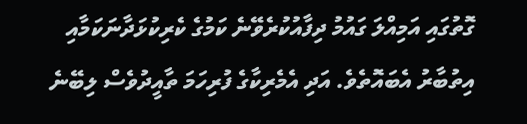ގޮތުގައި އަމިއްލަ ގައުމު ދިފާއުކުރެވޭނެ ކަމުގެ ކެރިކުޅަދާނަކަމާއި އިތުބާރު އެބައޮތެވެ. އަދި އެމެރިކާގެ ފުރިހަމަ ތާއީދުވެސް ލިބޭނެ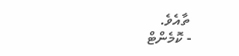ތާއެވެ.
- ކޮމެންޓް